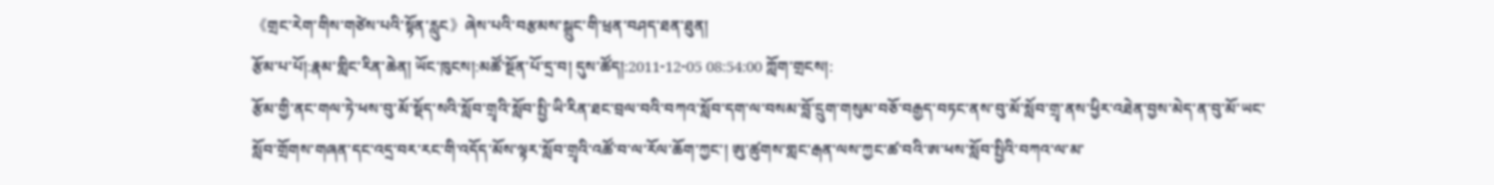《གྲང་རེག་གིས་གཙེས་པའི་སྟོན་རླུང》ཞེས་པའི་བརྩམས་སྒྲུང་གི་ཕྲན་བཤད་ཐན་ཐུན།
རྩོམ་པ་པོ།:རྣམ་གླིང་རིན་ཆེན། ཡོང་ཁུངས།:མཚོ་སྔོན་པོ་དྲ་བ། དུས་ཚོད།:2011-12-05 08:54:00 ཀློག་གྲངས།:
རྩོམ་གྱི་ནང་གལ་ཏེ་ཕས་བུ་མོ་སྡོད་སའི་སློབ་གྲྭའི་སློབ་སྤྱི་ཡི་རིན་ཐང་བྲལ་བའི་བཀའ་སློབ་དག་ལ་བསམ་བློ་དྲུག་གསུམ་བཅོ་བརྒྱད་བཏང་ནས་བུ་མོ་སློབ་གྲྭ་ནས་ཕྱིར་འཐེན་བྱས་མེད་ན་བུ་མོ་ཡང་སློབ་གྲོགས་གཞན་དང་འདྲ་བར་རང་གི་འདོད་མོས་ལྟར་སློབ་གྲྭའི་འཚོ་བ་ལ་རོལ་ཆོག་ཀྱང་། ཨུ་ཚུགས་གླང་རྒན་ལས་ཀྱང་ཚ་བའི་ཨ་ཕས་སློབ་སྤྱིའི་བཀའ་ལ་མ་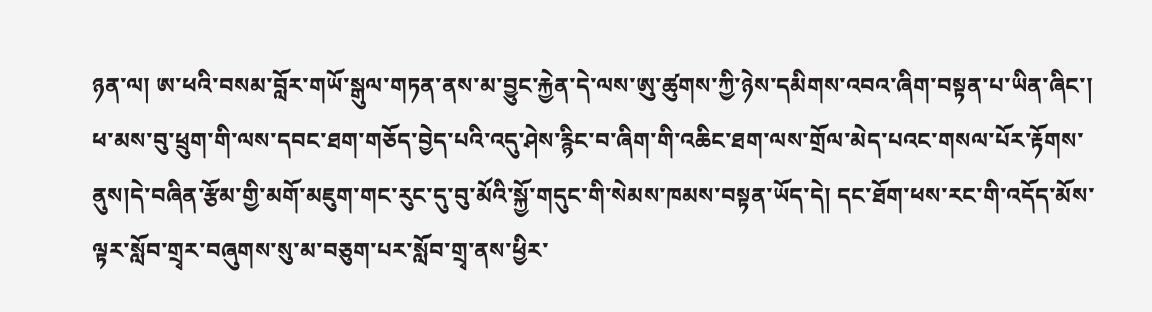ཉན་ལ། ཨ་ཕའི་བསམ་བློར་གཡོ་སྒུལ་གཏན་ནས་མ་བྱུང་རྐྱེན་དེ་ལས་ཨུ་ཚུགས་ཀྱི་ཉེས་དམིགས་འབའ་ཞིག་བསྟན་པ་ཡིན་ཞིང་། ཕ་མས་བུ་ཕྲུག་གི་ལས་དབང་ཐག་གཅོད་བྱེད་པའི་འདུ་ཤེས་རྙིང་བ་ཞིག་གི་འཆིང་ཐག་ལས་གྲོལ་མེད་པའང་གསལ་པོར་རྟོགས་ནུས།དེ་བཞིན་རྩོམ་གྱི་མགོ་མཇུག་གང་རུང་དུ་བུ་མོའི་སྐྱོ་གདུང་གི་སེམས་ཁམས་བསྟན་ཡོད་དེ། དང་ཐོག་ཕས་རང་གི་འདོད་མོས་ལྟར་སློབ་གྲྭར་བཞུགས་སུ་མ་བཅུག་པར་སློབ་གྲྭ་ནས་ཕྱིར་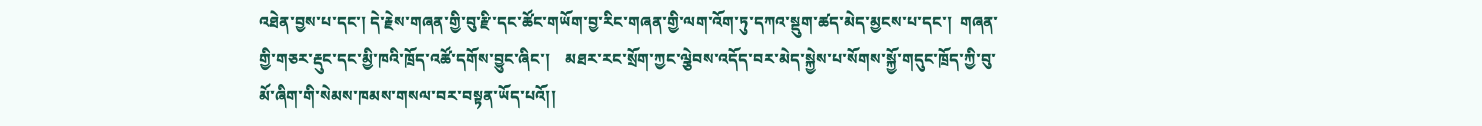འཐེན་བྱས་པ་དང་། དེ་རྗེས་གཞན་གྱི་བུ་རྫི་དང་ཚོང་གཡོག་བྱ་རིང་གཞན་གྱི་ལག་འོག་ཏུ་དཀའ་སྡུག་ཚད་མེད་མྱངས་པ་དང་།  གཞན་གྱི་གཅར་རྡུང་དང་མྱི་ཁའི་ཁྲོད་འཚོ་དགོས་བྱུང་ཞིང་།    མཐར་རང་སྲོག་ཀྱང་ལྕེབས་འདོད་བར་མེད་སྐྱེས་པ་སོགས་སྐྱོ་གདུང་ཁྲོད་ཀྱི་བུ་མོ་ཞིག་གི་སེམས་ཁམས་གསལ་བར་བསྟན་ཡོད་པའོ།།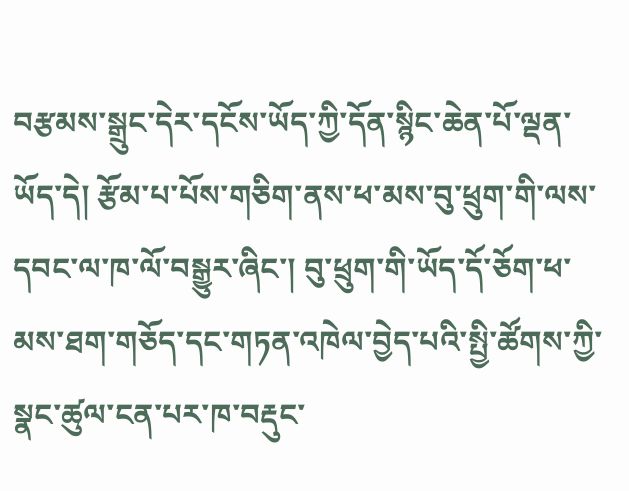བརྩམས་སྒྲུང་དེར་དངོས་ཡོད་ཀྱི་དོན་སྙིང་ཆེན་པོ་ལྡན་ཡོད་དེ། རྩོམ་པ་པོས་གཅིག་ནས་ཕ་མས་བུ་ཕྲུག་གི་ལས་དབང་ལ་ཁ་ལོ་བསྒྱུར་ཞིང་། བུ་ཕྲུག་གི་ཡོད་དོ་ཅོག་ཕ་མས་ཐག་གཅོད་དང་གཏན་འཁེལ་བྱེད་པའི་སྤྱི་ཚོགས་ཀྱི་སྣང་ཚུལ་ངན་པར་ཁ་བརྡུང་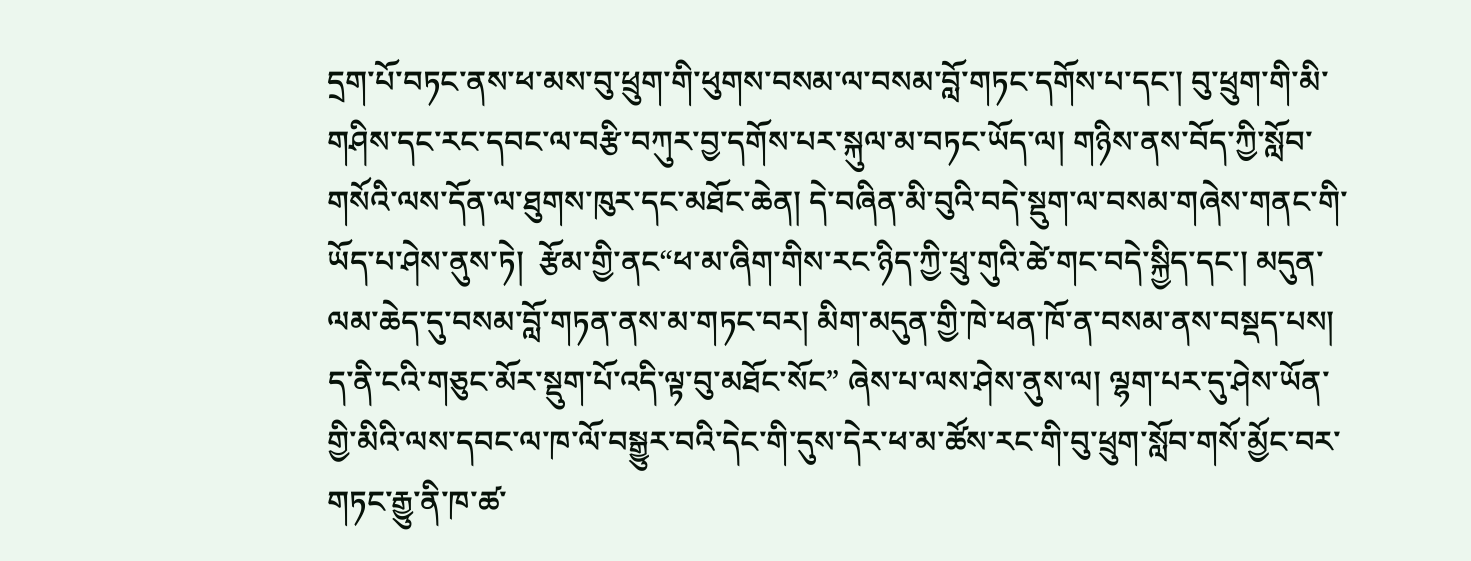དྲག་པོ་བཏང་ནས་ཕ་མས་བུ་ཕྲུག་གི་ཕུགས་བསམ་ལ་བསམ་བློ་གཏང་དགོས་པ་དང་། བུ་ཕྲུག་གི་མི་གཤིས་དང་རང་དབང་ལ་བརྩི་བཀུར་བྱ་དགོས་པར་སྐུལ་མ་བཏང་ཡོད་ལ། གཉིས་ནས་བོད་ཀྱི་སློབ་གསོའི་ལས་དོན་ལ་ཐུགས་ཁུར་དང་མཐོང་ཆེན། དེ་བཞིན་མི་བུའི་བདེ་སྡུག་ལ་བསམ་གཞེས་གནང་གི་ཡོད་པ་ཤེས་ནུས་ཏེ།  རྩོམ་གྱི་ནང“ཕ་མ་ཞིག་གིས་རང་ཉིད་ཀྱི་ཕྲུ་གུའི་ཚེ་གང་བདེ་སྐྱིད་དང་། མདུན་ལམ་ཆེད་དུ་བསམ་བློ་གཏན་ནས་མ་གཏང་བར། མིག་མདུན་གྱི་ཁེ་ཕན་ཁོ་ན་བསམ་ནས་བསྡད་པས། ད་ནི་ངའི་གཅུང་མོར་སྡུག་པོ་འདི་ལྟ་བུ་མཐོང་སོང” ཞེས་པ་ལས་ཤེས་ནུས་ལ། ལྷག་པར་དུ་ཤེས་ཡོན་གྱི་མིའི་ལས་དབང་ལ་ཁ་ལོ་བསྒྱུར་བའི་དེང་གི་དུས་དེར་ཕ་མ་ཚོས་རང་གི་བུ་ཕྲུག་སློབ་གསོ་མྱོང་བར་གཏང་རྒྱུ་ནི་ཁ་ཚ་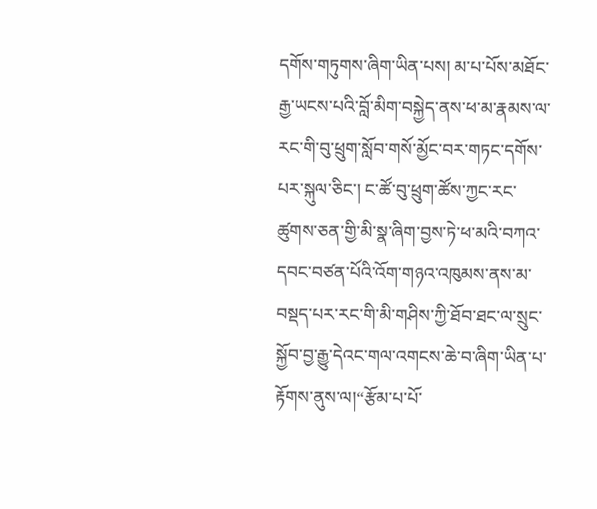དགོས་གཏུགས་ཞིག་ཡིན་པས། མ་པ་པོས་མཐོང་རྒྱ་ཡངས་པའི་བློ་མིག་བསྐྱེད་ནས་ཕ་མ་རྣམས་ལ་རང་གི་བུ་ཕྲུག་སློབ་གསོ་མྱོང་བར་གཏང་དགོས་པར་སྐུལ་ཅིང་། ང་ཚོ་བུ་ཕྲུག་ཚོས་ཀྱང་རང་ཚུགས་ཅན་གྱི་མི་སྣ་ཞིག་བྱས་ཏེ་ཕ་མའི་བཀའ་དབང་བཙན་པོའི་འོག་གཉའ་འཁུམས་ནས་མ་བསྡད་པར་རང་གི་མི་གཤིས་ཀྱི་ཐོབ་ཐང་ལ་སྲུང་སྐྱོབ་བྱ་རྒྱུ་དེའང་གལ་འགངས་ཆེ་བ་ཞིག་ཡིན་པ་རྟོགས་ནུས་ལ།“རྩོམ་པ་པོ་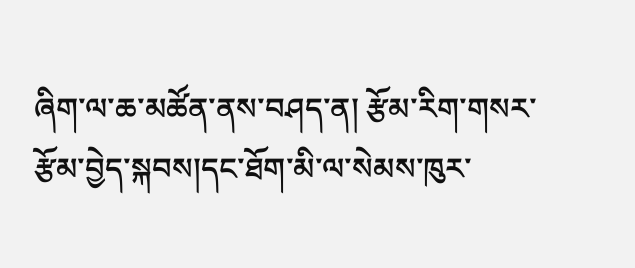ཞིག་ལ་ཆ་མཚོན་ནས་བཤད་ན། རྩོམ་རིག་གསར་རྩོམ་བྱེད་སྐབས།དང་ཐོག་མི་ལ་སེམས་ཁུར་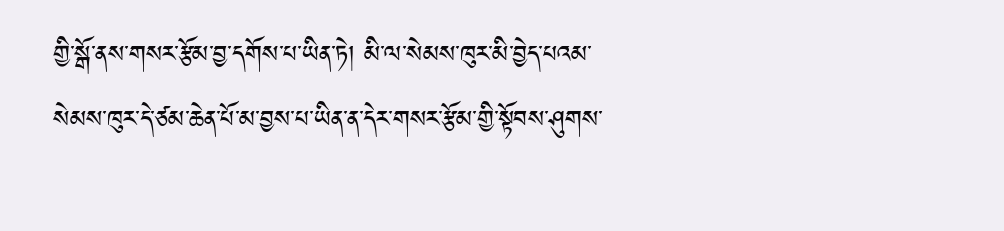གྱི་སྒོ་ནས་གསར་རྩོམ་བྱ་དགོས་པ་ཡིན་ཏེ། མི་ལ་སེམས་ཁུར་མི་བྱེད་པའམ་སེམས་ཁུར་དེ་ཙམ་ཆེན་པོ་མ་བྱས་པ་ཡིན་ན་དེར་གསར་རྩོམ་གྱི་སྟོབས་ཤུགས་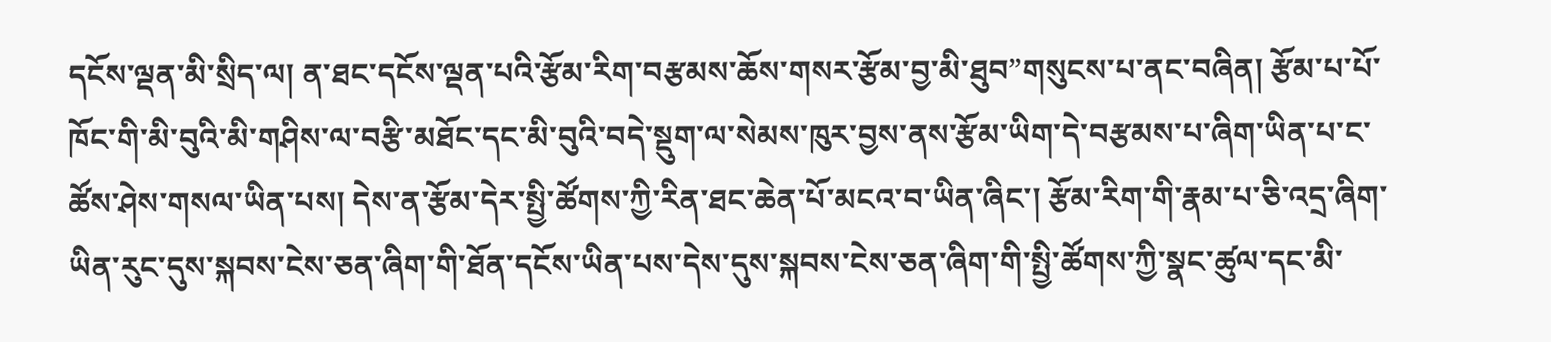དངོས་ལྡན་མི་སྲིད་ལ། ན་ཐང་དངོས་ལྡན་པའི་རྩོམ་རིག་བརྩམས་ཆོས་གསར་རྩོམ་བྱ་མི་ཐུབ”གསུངས་པ་ནང་བཞིན། རྩོམ་པ་པོ་ཁོང་གི་མི་བུའི་མི་གཤིས་ལ་བརྩི་མཐོང་དང་མི་བུའི་བདེ་སྡུག་ལ་སེམས་ཁུར་བྱས་ནས་རྩོམ་ཡིག་དེ་བརྩམས་པ་ཞིག་ཡིན་པ་ང་ཚོས་ཤེས་གསལ་ཡིན་པས། དེས་ན་རྩོམ་དེར་སྤྱི་ཚོགས་ཀྱི་རིན་ཐང་ཆེན་པོ་མངའ་བ་ཡིན་ཞིང་། རྩོམ་རིག་གི་རྣམ་པ་ཅི་འདྲ་ཞིག་ཡིན་རུང་དུས་སྐབས་ངེས་ཅན་ཞིག་གི་ཐོན་དངོས་ཡིན་པས་དེས་དུས་སྐབས་ངེས་ཅན་ཞིག་གི་སྤྱི་ཚོགས་ཀྱི་སྣང་ཚུལ་དང་མི་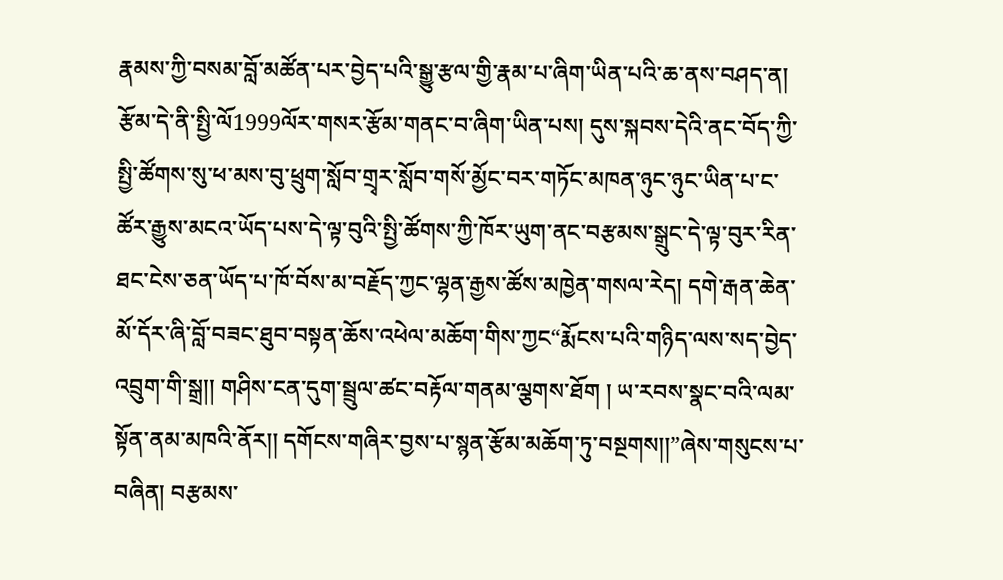རྣམས་ཀྱི་བསམ་བློ་མཚོན་པར་བྱེད་པའི་སྒྱུ་རྩལ་གྱི་རྣམ་པ་ཞིག་ཡིན་པའི་ཆ་ནས་བཤད་ན། རྩོམ་དེ་ནི་སྤྱི་ལོ1999ལོར་གསར་རྩོམ་གནང་བ་ཞིག་ཡིན་པས། དུས་སྐབས་དེའི་ནང་བོད་ཀྱི་སྤྱི་ཚོགས་སུ་ཕ་མས་བུ་ཕྲུག་སློབ་གྲྭར་སློབ་གསོ་མྱོང་བར་གཏོང་མཁན་ཉུང་ཉུང་ཡིན་པ་ང་ཚོར་རྒྱུས་མངའ་ཡོད་པས་དེ་ལྟ་བུའི་སྤྱི་ཚོགས་ཀྱི་ཁོར་ཡུག་ནང་བརྩམས་སྒྲུང་དེ་ལྟ་བུར་རིན་ཐང་ངེས་ཅན་ཡོད་པ་ཁོ་བོས་མ་བརྗོད་ཀྱང་ལྷན་རྒྱས་ཚོས་མཁྱེན་གསལ་རེད། དགེ་རྒན་ཆེན་མོ་དོར་ཞི་བློ་བཟང་ཐུབ་བསྟན་ཆོས་འཕེལ་མཆོག་གིས་ཀྱང“རྨོངས་པའི་གཉིད་ལས་སད་བྱེད་འབྲུག་གི་སྒྲ།། གཤིས་ངན་དུག་སྦྲུལ་ཚང་བརྟོལ་གནམ་ལྕགས་ཐོག ། ཡ་རབས་སྣང་བའི་ལམ་སྟོན་ནམ་མཁའི་ནོར།། དགོངས་གཞིར་བྱས་པ་སྙན་རྩོམ་མཆོག་ཏུ་བསྔགས།།”ཞེས་གསུངས་པ་བཞིན། བརྩམས་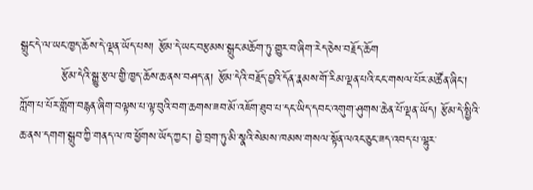སྒྲུང་དེ་ལ་ཡང་ཁྱད་ཆོས་དེ་ལྡན་ཡོད་པས། རྩོམ་དེ་ཡང་བརྩམས་སྒྲུང་མཆོག་ཏུ་གྱུར་བ་ཞིག་རེད་ཅེས་བརྗོད་ཆོག
          རྩོམ་དེའི་སྒྱུ་རྩལ་གྱི་ཁྱད་ཆོས་ཆ་ནས་བཤད་ན། རྩོམ་དེའི་བརྗོད་བྱའི་དོན་རྣམས་གོ་རིམ་ལྡན་པའི་ངང་གསལ་པོར་མཚོན་ཞིང་། ཀློག་པ་པོར་གློག་བརྙན་ཞིག་བལྟས་པ་ལྟ་བུའི་བག་ཆགས་ཟབ་མོ་འཇོག་ཐུབ་པ་དང་ཡིད་དབང་འགུག་ཤུགས་ཆེན་པོ་ལྡན་ཡོད། རྩོམ་དེ་སྤྱིའི་ཆ་ནས་དགག་སྒྲུབ་ཀྱི་གནད་ལ་ཁ་ཕྱོགས་ཡོད་ཀྱང་། བྱེ་བྲག་ཏུ་མི་སྣའི་སེམས་ཁམས་གསལ་སྟོན་ལའང་ཅུང་ཟད་འབད་པ་ལྷུར་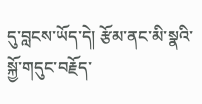དུ་བླངས་ཡོད་དེ། རྩོམ་ནང་མི་སྣའི་སྐྱོ་གདུང་བརྗོད་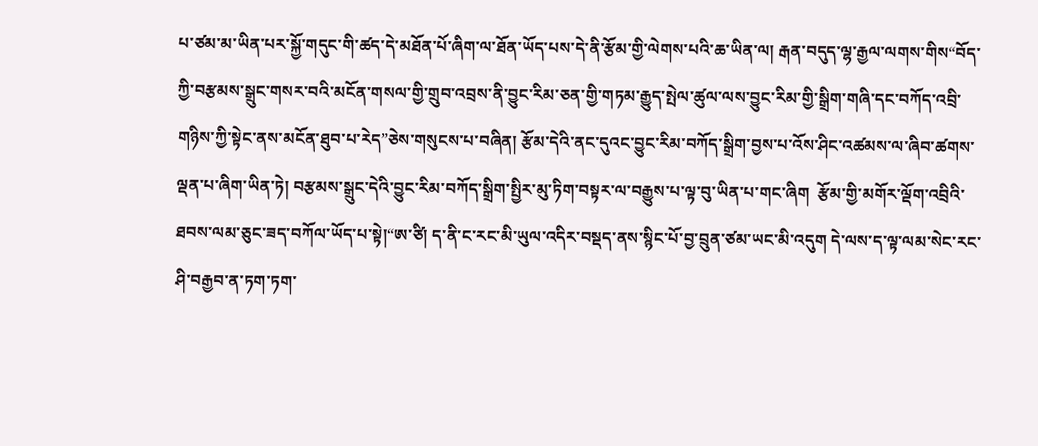པ་ཙམ་མ་ཡིན་པར་སྐྱོ་གདུང་གི་ཚད་དེ་མཐོན་པོ་ཞིག་ལ་ཐོན་ཡོད་པས་དེ་ནི་རྩོམ་གྱི་ལེགས་པའི་ཆ་ཡིན་ལ། རྒན་བདུད་ལྷ་རྒྱལ་ལགས་གིས“བོད་ཀྱི་བརྩམས་སྒྲུང་གསར་བའི་མངོན་གསལ་གྱི་གྲུབ་འབྲས་ནི་བྱུང་རིམ་ཅན་གྱི་གཏམ་རྒྱུད་སྤེལ་ཚུལ་ལས་བྱུང་རིམ་གྱི་སྒྲིག་གཞི་དང་བཀོད་འབྲི་གཉིས་ཀྱི་སྟེང་ནས་མངོན་ཐུབ་པ་རེད”ཅེས་གསུངས་པ་བཞིན། རྩོམ་དེའི་ནང་དུའང་བྱུང་རིམ་བཀོད་སྒྲིག་བྱས་པ་འོས་ཤིང་འཚམས་ལ་ཞིབ་ཚགས་ལྡན་པ་ཞིག་ཡིན་ཏེ། བརྩམས་སྒྲུང་དེའི་བྱུང་རིམ་བཀོད་སྒྲིག་སྤྱིར་མུ་ཏིག་བསྟར་ལ་བརྒྱུས་པ་ལྟ་བུ་ཡིན་པ་གང་ཞིག  རྩོམ་གྱི་མགོར་ལྡོག་འབྲིའི་ཐབས་ལམ་ཅུང་ཟད་བཀོལ་ཡོད་པ་སྟེ།“ཨ་ཙི། ད་ནི་ང་རང་མི་ཡུལ་འདིར་བསྡད་ནས་སྙིང་པོ་བྱ་བྲུན་ཙམ་ཡང་མི་འདུག དེ་ལས་ད་ལྟ་ལམ་སེང་རང་ཤི་བརྒྱབ་ན་ཏག་ཏག་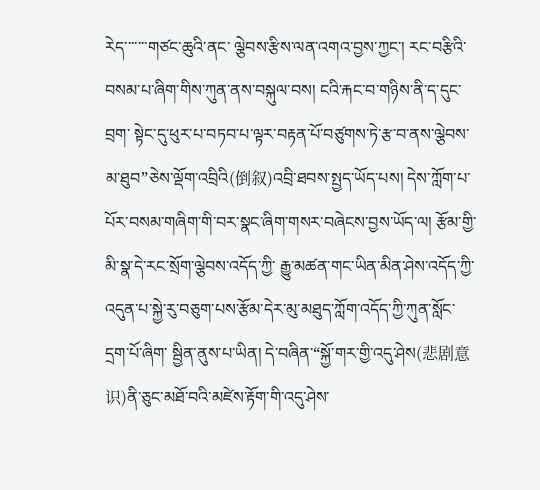རེད་་་་་་་གཙང་ཆུའི་ནང་ ལྕེབས་རྩིས་ལན་འགའ་བྱས་ཀྱང་། རང་བརྩིའི་བསམ་པ་ཞིག་གིས་ཀུན་ནས་བསྐུལ་བས། ངའི་རྐང་བ་གཉིས་ནི་ད་དུང་བྲག་ སྟེང་དུ་ཕུར་པ་བཏབ་པ་ལྟར་བརྟན་པོ་བཙུགས་ཏེ་རྩ་བ་ནས་ལྕེབས་མ་ཐུབ”ཅེས་ལྡོག་འབྲིའི(倒叙)འབྲི་ཐབས་སྤྱད་ཡོད་པས། དེས་ཀློག་པ་པོར་བསམ་གཞིག་གི་བར་སྣང་ཞིག་གསར་བཞེངས་བྱས་ཡོད་ལ། རྩོམ་གྱི་མི་སྣ་དེ་རང་སྲོག་ལྕེབས་འདོད་ཀྱི་ རྒྱུ་མཚན་གང་ཡིན་མིན་ཤེས་འདོད་ཀྱི་འདུན་པ་སྐྱེ་རུ་བཅུག་པས་རྩོམ་དེར་མུ་མཐུད་ཀློག་འདོད་ཀྱི་ཀུན་སློང་དྲག་པོ་ཞིག་ སྦྱིན་ནུས་པ་ཡིན། དེ་བཞིན་“སྐྱོ་གར་གྱི་འདུ་ཤེས(悲剧意识)ནི་ཅུང་མཐོ་བའི་མཛེས་རྟོག་གི་འདུ་ཤེས་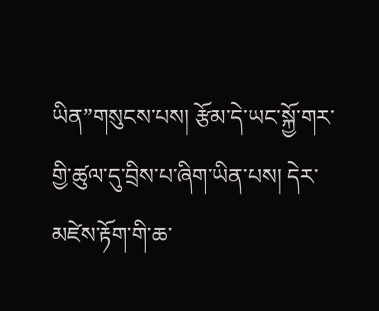ཡིན”གསུངས་པས། རྩོམ་དེ་ཡང་སྐྱོ་གར་གྱི་ཚུལ་དུ་བྲིས་པ་ཞིག་ཡིན་པས། དེར་མཛེས་རྟོག་གི་ཆ་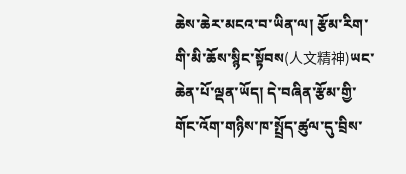ཆེས་ཆེར་མངའ་བ་ཡིན་ལ། རྩོམ་རིག་གི་མི་ཆོས་སྙིང་སྟོབས(人文精神)ཡང་ཆེན་པོ་ལྡན་ཡོད། དེ་བཞིན་རྩོམ་གྱི་གོང་འོག་གཉིས་ཁ་སྤྲོད་ཚུལ་དུ་བྲིས་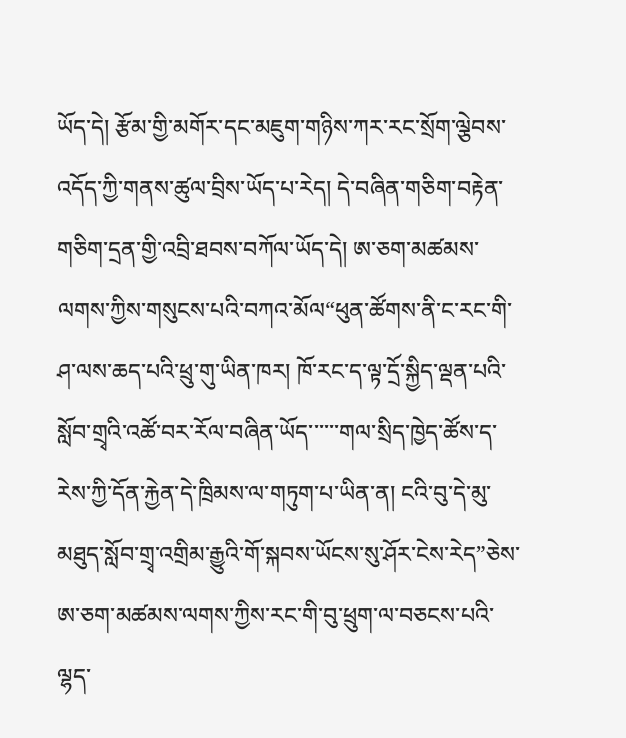ཡོད་དེ། རྩོམ་གྱི་མགོར་དང་མཇུག་གཉིས་ཀར་རང་སྲོག་ལྕེབས་འདོད་ཀྱི་གནས་ཚུལ་བྲིས་ཡོད་པ་རེད། དེ་བཞིན་གཅིག་བརྟེན་གཅིག་དྲན་གྱི་འབྲི་ཐབས་བཀོལ་ཡོད་དེ། ཨ་ཅག་མཚམས་ལགས་ཀྱིས་གསུངས་པའི་བཀའ་མོལ“ཕུན་ཚོགས་ནི་ང་རང་གི་ཤ་ལས་ཆད་པའི་ཕྲུ་གུ་ཡིན་ཁར། ཁོ་རང་ད་ལྟ་དྲོ་སྐྱིད་ལྡན་པའི་སློབ་གྲྭའི་འཚོ་བར་རོལ་བཞིན་ཡོད་་་་་་གལ་སྲིད་ཁྱེད་ཚོས་ད་རེས་ཀྱི་དོན་རྐྱེན་དེ་ཁྲིམས་ལ་གཏུག་པ་ཡིན་ན། ངའི་བུ་དེ་མུ་མཐུད་སློབ་གྲྭ་འགྲིམ་རྒྱུའི་གོ་སྐབས་ཡོངས་སུ་ཤོར་ངེས་རེད”ཅེས་ཨ་ཅག་མཚམས་ལགས་ཀྱིས་རང་གི་བུ་ཕྲུག་ལ་བཅངས་པའི་ལྷད་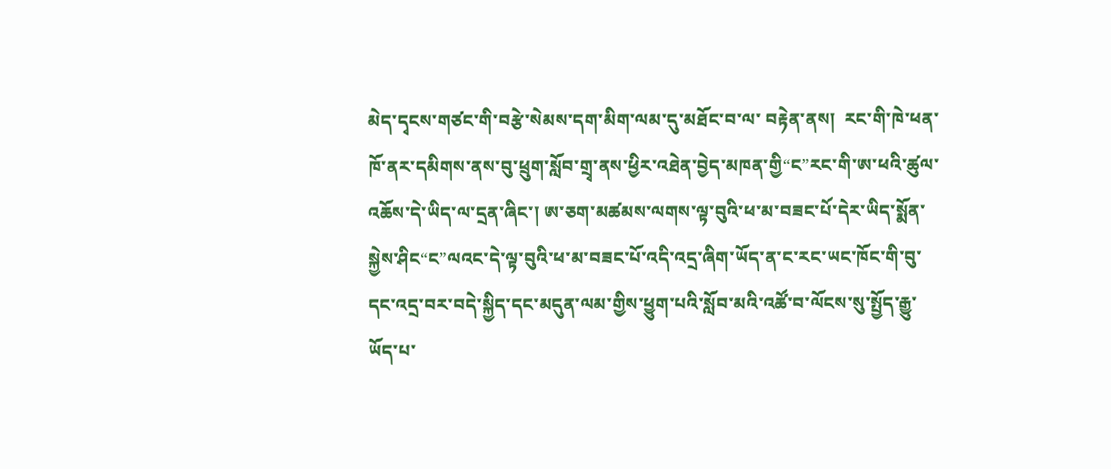མེད་དྭངས་གཙང་གི་བརྩེ་སེམས་དག་མིག་ལམ་དུ་མཐོང་བ་ལ་ བརྟེན་ནས།  རང་གི་ཁེ་ཕན་ཁོ་ནར་དམིགས་ནས་བུ་ཕྲུག་སློབ་གྲྭ་ནས་ཕྱིར་འཐེན་བྱེད་མཁན་གྱི“ང”རང་གི་ཨ་ཕའི་ཚུལ་འཆོས་དེ་ཡིད་ལ་དྲན་ཞིང་། ཨ་ཅག་མཚམས་ལགས་ལྟ་བུའི་ཕ་མ་བཟང་པོ་དེར་ཡིད་སྨོན་སྐྱེས་ཤིང“ང”ལའང་དེ་ལྟ་བུའི་ཕ་མ་བཟང་པོ་འདི་འདྲ་ཞིག་ཡོད་ན་ང་རང་ཡང་ཁོང་གི་བུ་དང་འདྲ་བར་བདེ་སྐྱིད་དང་མདུན་ལམ་གྱིས་ཕྱུག་པའི་སློབ་མའི་འཚོ་བ་ལོངས་སུ་སྤྱོད་རྒྱུ་ཡོད་པ་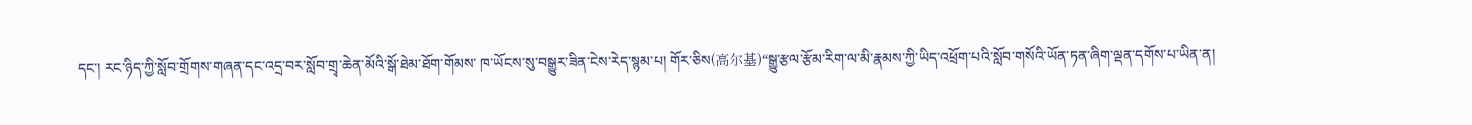དང་། རང་ཉིད་ཀྱི་སློབ་གྲོགས་གཞན་དང་འདྲ་བར་སློབ་གྲྭ་ཆེན་མོའི་སྒོ་ཐེམ་ཐོག་གོམས་ ཁ་ཡོངས་སུ་བསྒྱུར་ཟིན་ངེས་རེད་སྙམ་པ། གོར་ཅིས(高尔基)“སྒྱུ་རྩལ་རྩོམ་རིག་ལ་མི་རྣམས་ཀྱི་ཡིད་འཕྲོག་པའི་སློབ་གསོའི་ཡོན་ཏན་ཞིག་ལྡན་དགོས་པ་ཡིན་ན།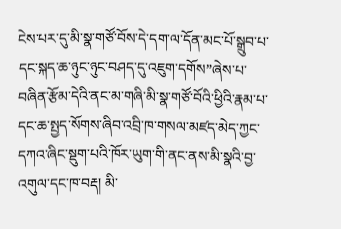ངེས་པར་དུ་མི་སྣ་གཙོ་བོས་དེ་དག་ལ་དོན་མང་པོ་སྒྲུབ་པ་དང་སྐད་ཆ་ཉུང་ཉུང་བཤད་དུ་འཇུག་དགོས”ཞེས་པ་བཞིན་རྩོམ་དེའི་ནང་མ་གཞི་མི་སྣ་གཙོ་བོའི་ཕྱིའི་རྣམ་པ་དང་ཆ་སྤྱད་སོགས་ཞིབ་འབྲི་ཁ་གསལ་མཛད་མེད་ཀྱང་དཀའ་ཞིང་སྡུག་པའི་ཁོར་ཡུག་གི་ནང་ནས་མི་སྣའི་བྱ་འགུལ་དང་ཁ་བརྡ། མི་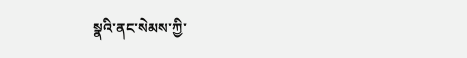སྣའི་ནང་སེམས་ཀྱི་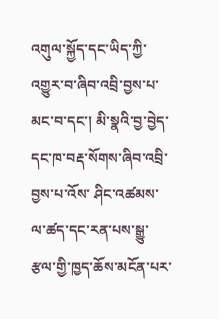འགུལ་སྐྱོད་དང་ཡིད་ཀྱི་འགྱུར་བ་ཞིབ་འབྲི་བྱས་པ་མང་བ་དང་། མི་སྣའི་བྱ་བྱེད་དང་ཁ་བརྡ་སོགས་ཞིབ་འབྲི་བྱས་པ་འོས་ ཤིང་འཚམས་ལ་ཚད་དང་རན་པས་སྒྱུ་རྩལ་གྱི་ཁྱད་ཆོས་མངོན་པར་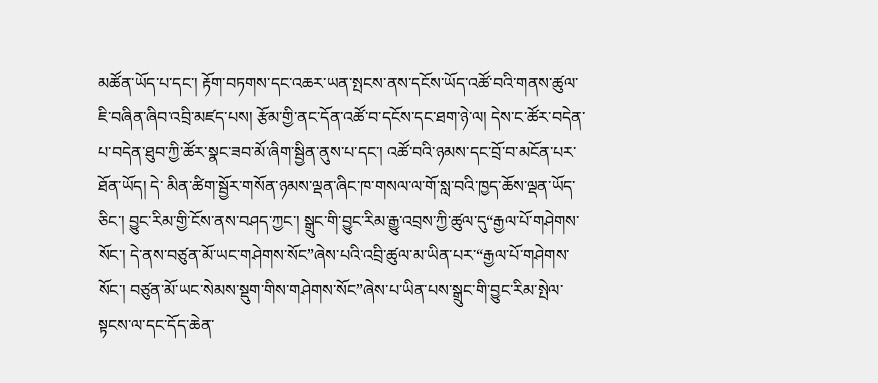མཚོན་ཡོད་པ་དང་། རྟོག་བཏགས་དང་འཆར་ཡན་སྤངས་ནས་དངོས་ཡོད་འཚོ་བའི་གནས་ཚུལ་ཇི་བཞིན་ཞིབ་འབྲི་མཛད་པས། རྩོམ་གྱི་ནང་དོན་འཚོ་བ་དངོས་དང་ཐག་ཉེ་ལ། དེས་ང་ཚོར་བདེན་པ་བདེན་ཐུབ་ཀྱི་ཚོར་སྣང་ཟབ་མོ་ཞིག་སྦྱིན་ནུས་པ་དང་། འཚོ་བའི་ཉམས་དང་བྲོ་བ་མངོན་པར་ཐོན་ཡོད། དེ་ མིན་ཚིག་སྦྱོར་གསོན་ཉམས་ལྡན་ཞིང་ཁ་གསལ་ལ་གོ་སླ་བའི་ཁྱད་ཆོས་ལྡན་ཡོད་ཅིང་། བྱུང་རིམ་གྱི་ངོས་ནས་བཤད་ཀྱང་། སྒྲུང་གི་བྱུང་རིམ་རྒྱུ་འབྲས་ཀྱི་ཚུལ་དུ“རྒྱལ་པོ་གཤེགས་སོང་། དེ་ནས་བཙུན་མོ་ཡང་གཤེགས་སོང”ཞེས་པའི་འབྲི་ཚུལ་མ་ཡིན་པར་“རྒྱལ་པོ་གཤེགས་སོང་། བཙུན་མོ་ཡང་སེམས་སྡུག་གིས་གཤེགས་སོང”ཞེས་པ་ཡིན་པས་སྒྲུང་གི་བྱུང་རིམ་སྤེལ་སྟངས་ལ་དང་དོད་ཆེན་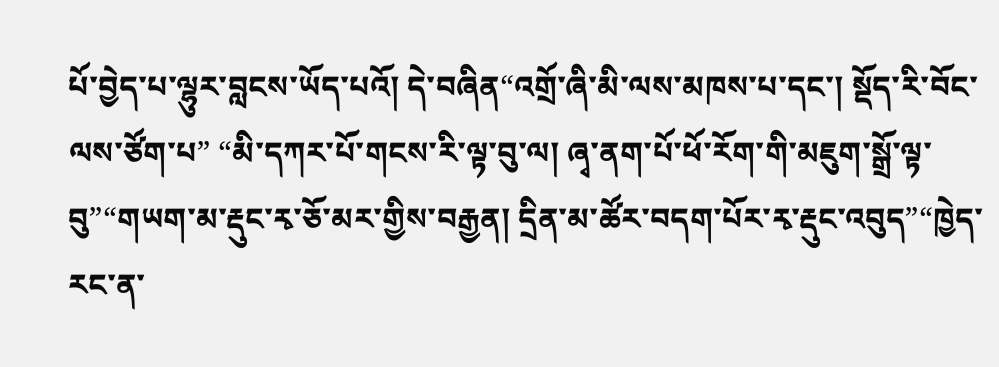པོ་བྱེད་པ་ལྷུར་བླངས་ཡོད་པའོ། དེ་བཞིན“འགྲོ་ཞི་མི་ལས་མཁས་པ་དང་། སྡོད་རི་བོང་ལས་ཙོག་པ” “མི་དཀར་པོ་གངས་རི་ལྟ་བུ་ལ། ཞྭ་ནག་པོ་ཕོ་རོག་གི་མཇུག་སྒྲོ་ལྟ་བུ”“གཡག་མ་རྡུང་རྭ་ཅོ་མར་གྱིས་བརྒྱན། དྲིན་མ་ཚོར་བདག་པོར་རྭ་རྡུང་འབུད”“ཁྱེད་རང་ན་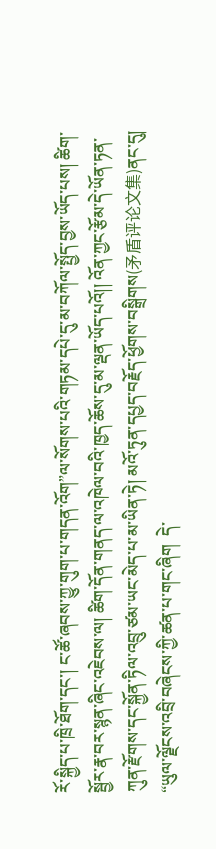རོ་སྐྱིད་པ་ཁྲི་ཐོག་དང་། ང་ཚོ་ཞབས་ཀྱུ་གུག་པ་གདན་འོག”ལ་སོགས་པའི་གཏམ་དཔེ་དུ་མ་བཀོལ་སྤྱོད་བྱས་ཡོད་པས། ཚིག་སྦྱོར་རྣ་བར་སྙན་ཞིང་འཇེབས་ལ། ཚིག་དོན་གནད་ལ་འཁེལ་བའི་ཁྱད་ཆོས་དུ་མ་ལྡན་ཡོད་པའོ།། འོན་ཀྱང་རྩོམ་དེ་ཡོན་ཏན་ཀུན་རྫོགས་དང་སྐྱོན་ཏིལ་འབྲུ་ཙམ་ཡང་མེད་པ་མ་ཡིན་ཏེ། མའོ་ཏུན་དཔྱད་བརྗོད་ཕྱོགས་བསྒྲིགས(矛盾评论文集)ནང་དུ། “ཡུལ་ལྗོངས་འབྲི་བཞེངས་ཀྱི་ཚན་པ་གང་ཞིག  དེ་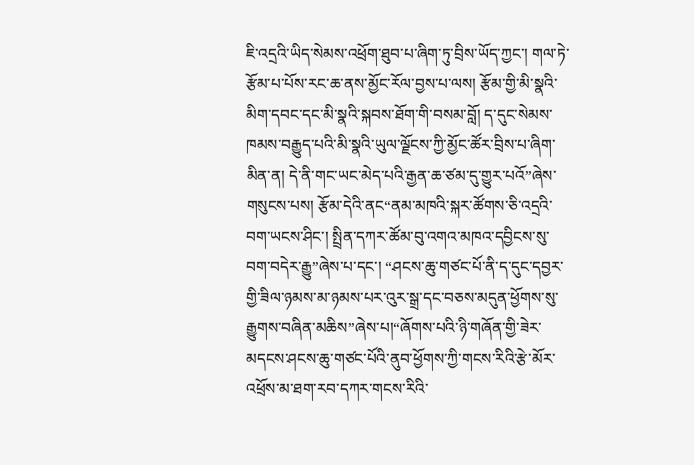ཇི་འདྲའི་ཡིད་སེམས་འཕྲོག་ཐུབ་པ་ཞིག་ཏུ་བྲིས་ཡོད་ཀྱང་། གལ་ཏེ་རྩོམ་པ་པོས་རང་ཆ་ནས་མྱོང་རོལ་བྱས་པ་ལས། རྩོམ་གྱི་མི་སྣའི་མིག་དབང་དང་མི་སྣའི་སྐབས་ཐོག་གི་བསམ་བློ། ད་དུང་སེམས་ཁམས་བརྒྱུད་པའི་མི་སྣའི་ཡུལ་ལྗོངས་ཀྱི་མྱོང་ཚོར་བྲིས་པ་ཞིག་མིན་ན། དེ་ནི་གང་ཡང་མེད་པའི་རྒྱན་ཆ་ཙམ་དུ་གྱུར་པའོ”ཞེས་གསུངས་པས། རྩོམ་དེའི་ནང“ནམ་མཁའི་སྐར་ཚོགས་ཅི་འདྲའི་བག་ཡངས་ཤིང་། སྤྲིན་དཀར་ཚོམ་བུ་འགའ་མཁའ་དབྱིངས་སུ་བག་བདེར་རྒྱུ”ཞེས་པ་དང་། “ཤངས་ཆུ་གཙང་པོ་ནི་ད་དུང་དབྱར་གྱི་ཟིལ་ཉམས་མ་ཉམས་པར་འུར་སྒྲ་དང་བཅས་མདུན་ཕྱོགས་སུ་རྒྱུགས་བཞིན་མཆིས”ཞེས་པ།“ཞོགས་པའི་ཉི་གཞོན་གྱི་ཟེར་མདངས་ཤངས་ཆུ་གཙང་པོའི་ནུབ་ཕྱོགས་ཀྱི་གངས་རིའི་རྩེ་མོར་འཕྲོས་མ་ཐག་རབ་དཀར་གངས་རིའི་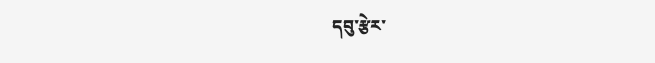དབུ་རྩེར་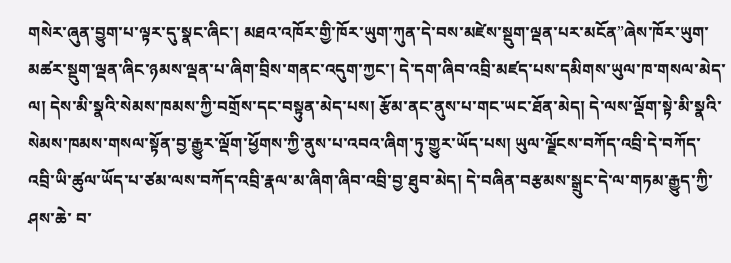གསེར་ཞུན་བྱུག་པ་ལྟར་དུ་སྣང་ཞིང་། མཐའ་འཁོར་གྱི་ཁོར་ཡུག་ཀུན་དེ་བས་མཛེས་སྡུག་ལྡན་པར་མངོན”ཞེས་ཁོར་ཡུག་མཚར་སྡུག་ལྡན་ཞིང་ཉམས་ལྡན་པ་ཞིག་བྲིས་གནང་འདུག་ཀྱང་། དེ་དག་ཞིབ་འབྲི་མཛད་པས་དམིགས་ཡུལ་ཁ་གསལ་མེད་ལ། དེས་མི་སྣའི་སེམས་ཁམས་ཀྱི་བགྲོས་དང་བསྟུན་མེད་པས། རྩོམ་ནང་ནུས་པ་གང་ཡང་ཐོན་མེད། དེ་ལས་ལྡོག་སྟེ་མི་སྣའི་སེམས་ཁམས་གསལ་སྟོན་བྱ་རྒྱུར་ལྡོག་ཕྱོགས་ཀྱི་ནུས་པ་འབའ་ཞིག་ཏུ་གྱུར་ཡོད་པས། ཡུལ་ལྗོངས་བཀོད་འབྲི་དེ་བཀོད་འབྲི་ཡི་ཚུལ་ཡོད་པ་ཙམ་ལས་བཀོད་འབྲི་རྣལ་མ་ཞིག་ཞིབ་འབྲི་བྱ་ཐུབ་མེད། དེ་བཞིན་བརྩམས་སྒྲུང་དེ་ལ་གཏམ་རྒྱུད་ཀྱི་ཤས་ཆེ་ བ་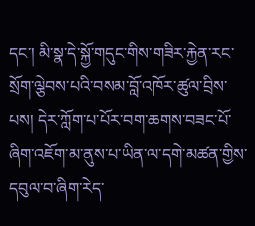དང་། མི་སྣ་དེ་སྐྱོ་གདུང་གིས་གཟིར་རྐྱེན་རང་སྲོག་ལྕེབས་པའི་བསམ་བློ་འཁོར་ཚུལ་བྲིས་པས། དེར་ཀློག་པ་པོར་བག་ཆགས་བཟང་པོ་ཞིག་འཇོག་མ་ནུས་པ་ཡིན་ལ་དགེ་མཚན་གྱིས་དབུལ་བ་ཞིག་རེད་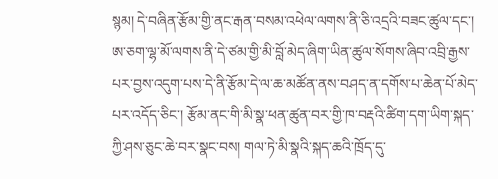སྙམ། དེ་བཞིན་རྩོམ་གྱི་ནང་རྒན་བསམ་འཕེལ་ལགས་ནི་ཅི་འདྲའི་བཟང་ཚུལ་དང་། ཨ་ཅག་ལྷ་མོ་ལགས་ནི་དེ་ཙམ་གྱི་མི་བློ་མེད་ཞིག་ཡིན་ཚུལ་སོགས་ཞིབ་འབྲི་རྒྱས་པར་བྱས་འདུག་པས་དེ་ནི་རྩོམ་དེ་ལ་ཆ་མཚོན་ནས་བཤད་ན་དགོས་པ་ཆེན་པོ་མེད་པར་འདོད་ཅིང་། རྩོམ་ནང་གི་མི་སྣ་ཕན་ཚུན་བར་གྱི་ཁ་བརྡའི་ཚིག་དག་ཡིག་སྐད་ཀྱི་ཤས་ཅུང་ཆེ་བར་སྣང་བས། གལ་ཏེ་མི་སྣའི་སྐད་ཆའི་ཁྲོད་དུ་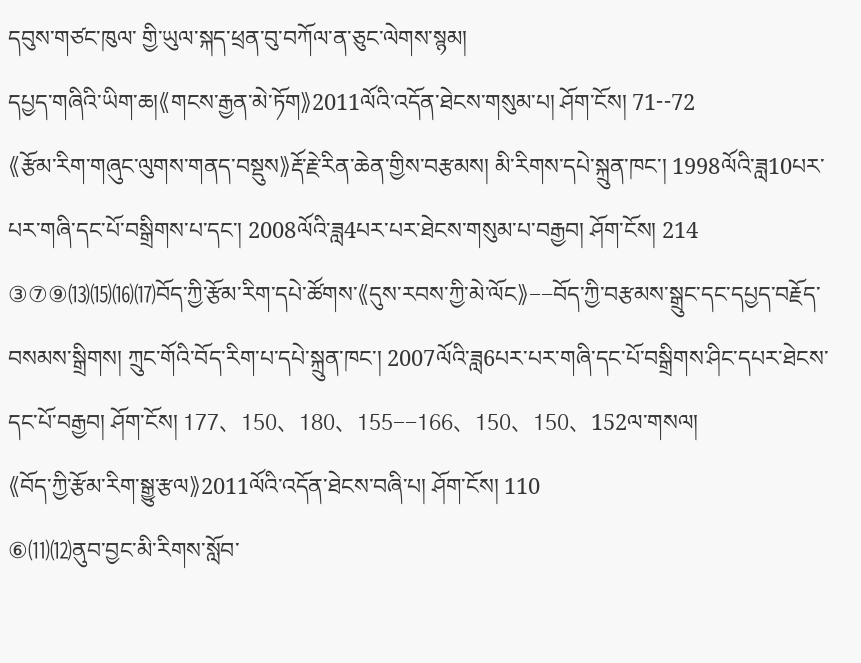དབུས་གཙང་ཁུལ་ གྱི་ཡུལ་སྐད་ཕྲན་བུ་བཀོལ་ན་ཅུང་ལེགས་སྙམ།
དཔྱད་གཞིའི་ཡིག་ཆ།《གངས་རྒྱན་མེ་ཏོག》2011ལོའི་འདོན་ཐེངས་གསུམ་པ། ཤོག་ངོས། 71--72
《རྩོམ་རིག་གཞུང་ལུགས་གནད་བསྡུས》རྡོ་རྗེ་རིན་ཆེན་གྱིས་བརྩམས། མི་རིགས་དཔེ་སྐྲུན་ཁང་། 1998ལོའི་ཟླ10པར་པར་གཞི་དང་པོ་བསྒྲིགས་པ་དང་། 2008ལོའི་ཟླ4པར་པར་ཐེངས་གསུམ་པ་བརྒྱབ། ཤོག་ངོས། 214
③⑦⑨⒀⒂⒃⒄བོད་ཀྱི་རྩོམ་རིག་དཔེ་ཚོགས་《དུས་རབས་ཀྱི་མེ་ལོང》--བོད་ཀྱི་བརྩམས་སྒྲུང་དང་དཔྱད་བརྗོད་བསམས་སྒྲིགས། ཀྲུང་གོའི་བོད་རིག་པ་དཔེ་སྐྲུན་ཁང་། 2007ལོའི་ཟླ6པར་པར་གཞི་དང་པོ་བསྒྲིགས་ཤིང་དཔར་ཐེངས་དང་པོ་བརྒྱབ། ཤོག་ངོས། 177、150、180、155--166、150、150、152ལ་གསལ།
《བོད་ཀྱི་རྩོམ་རིག་སྒྱུ་རྩལ》2011ལོའི་འདོན་ཐེངས་བཞི་པ། ཤོག་ངོས། 110
⑥⑾⑿ནུབ་བྱང་མི་རིགས་སློབ་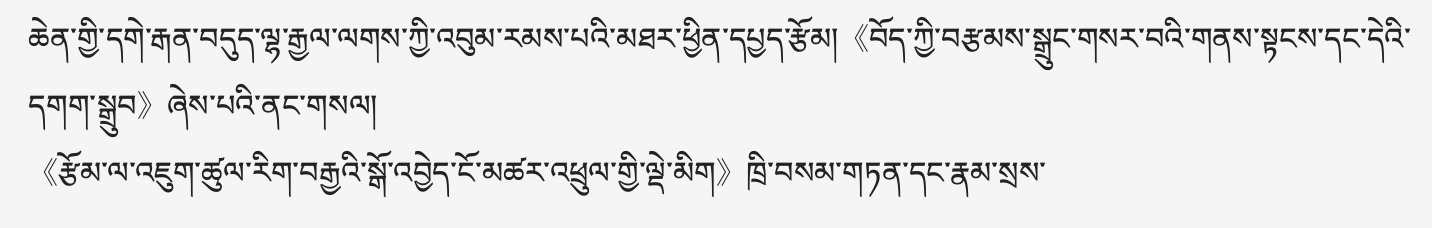ཆེན་གྱི་དགེ་རྒན་བདུད་ལྷ་རྒྱལ་ལགས་ཀྱི་འབུམ་རམས་པའི་མཐར་ཕྱིན་དཔྱད་རྩོམ།《བོད་ཀྱི་བརྩམས་སྒྲུང་གསར་བའི་གནས་སྟངས་དང་དེའི་དགག་སྒྲུབ》ཞེས་པའི་ནང་གསལ།
《རྩོམ་ལ་འཇུག་ཚུལ་རིག་བརྒྱའི་སྒོ་འབྱེད་ངོ་མཚར་འཕྲུལ་གྱི་ལྡེ་མིག》ཁྲི་བསམ་གཏན་དང་རྣམ་སྲས་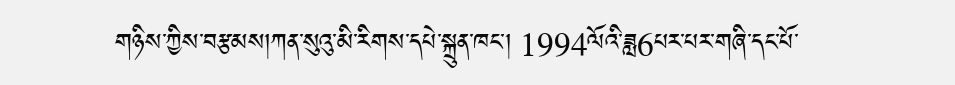གཉིས་ཀྱིས་བརྩམས།ཀན་སུའུ་མི་རིགས་དཔེ་སྐྲུན་ཁང་། 1994ལོའི་ཟླ6པར་པར་གཞི་དང་པོ་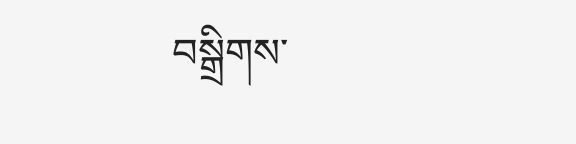བསྒྲིགས་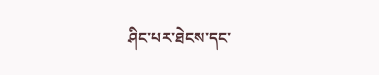ཤིང་པར་ཐེངས་དང་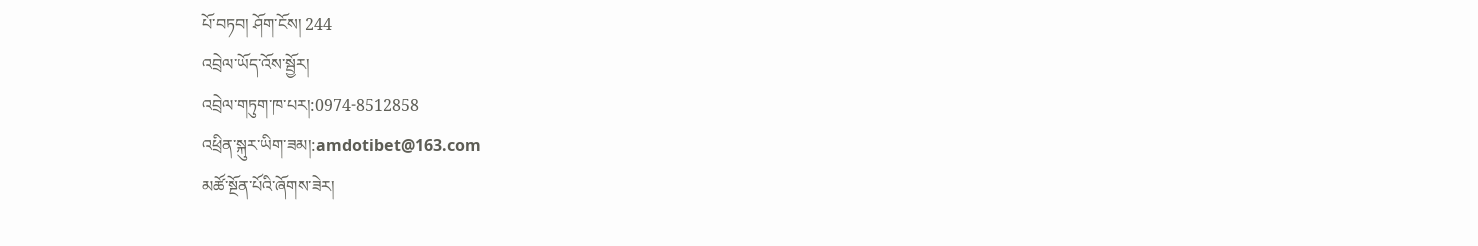པོ་བཏབ། ཤོག་ངོས། 244
འབྲེལ་ཡོད་འོས་སྦྱོར།
འབྲེལ་གཏུག་ཁ་པར།:0974-8512858
འཕྲིན་སྐུར་ཡིག་ཟམ།:amdotibet@163.com
མཚོ་སྔོན་པོའི་ཞོགས་ཟེར།